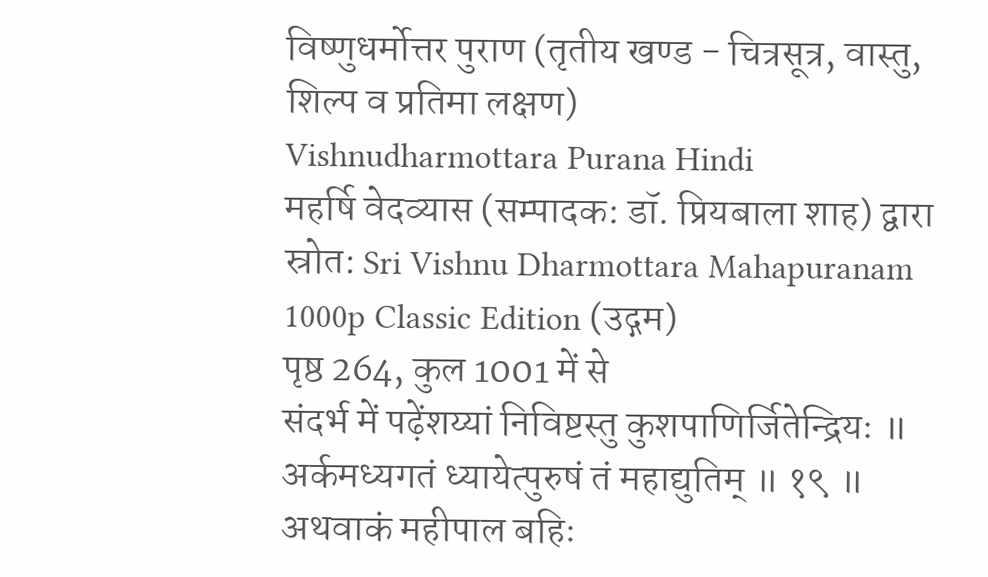विष्णुधर्मोत्तर पुराण (तृतीय खण्ड - चित्रसूत्र, वास्तु, शिल्प व प्रतिमा लक्षण)
Vishnudharmottara Purana Hindi
महर्षि वेदव्यास (सम्पादक: डॉ. प्रियबाला शाह) द्वारा
स्रोत: Sri Vishnu Dharmottara Mahapuranam 1000p Classic Edition (उद्गम)
पृष्ठ 264, कुल 1001 में से
संदर्भ में पढ़ेंशय्यां निविष्टस्तु कुशपाणिर्जितेन्द्रियः ॥ अर्कमध्यगतं ध्यायेत्पुरुषं तं महाद्युतिम् ॥ १९ ॥ अथवाकं महीपाल बहिः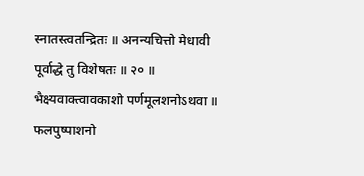स्नातस्त्वतन्द्रितः ॥ अनन्यचित्तो मेधावी पूर्वाद्धे तु विशेषतः ॥ २० ॥ भैक्ष्यवाक्त्वावकाशो पर्णमूलशनोऽथवा ॥ फलपुष्पाशनो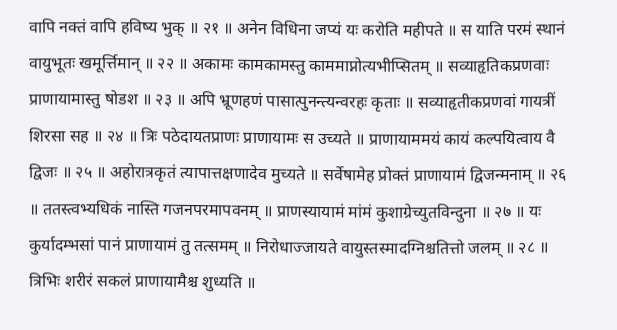वापि नक्तं वापि हविष्य भुक् ॥ २१ ॥ अनेन विधिना जप्यं यः करोति महीपते ॥ स याति परमं स्थानं वायुभूतः खमूर्त्तिमान् ॥ २२ ॥ अकामः कामकामस्तु काममाप्नोत्यभीप्सितम् ॥ सव्याहृतिकप्रणवाः प्राणायामास्तु षोडश ॥ २३ ॥ अपि भ्रूणहणं पासात्पुनन्त्यन्वरहः कृताः ॥ सव्याहृतीकप्रणवां गायत्रीं शिरसा सह ॥ २४ ॥ त्रिः पठेदायतप्राणः प्राणायामः स उच्यते ॥ प्राणायाममयं कायं कल्पयित्वाय वै द्विजः ॥ २५ ॥ अहोरात्रकृतं त्यापात्तक्षणादेव मुच्यते ॥ सर्वेषामेह प्रोक्तं प्राणायामं द्विजन्मनाम् ॥ २६ ॥ ततस्त्वभ्यधिकं नास्ति गजनपरमापवनम् ॥ प्राणस्यायामं मांमं कुशाग्रेच्युतविन्दुना ॥ २७ ॥ यः कुर्यादम्भसां पानं प्राणायामं तु तत्समम् ॥ निरोधाज्जायते वायुस्तस्मादग्निश्चतित्तो जलम् ॥ २८ ॥ त्रिभिः शरीरं सकलं प्राणायामैश्च शुध्यति ॥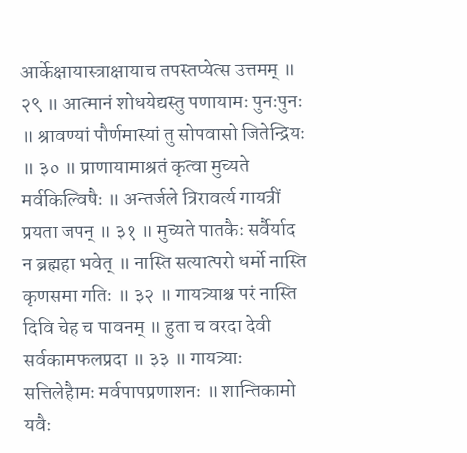आर्केक्षायास्त्राक्षायाच तपस्तप्येत्स उत्तमम् ॥ २९ ॥ आत्मानं शोधयेद्यस्तु पणायामः पुनःपुनः ॥ श्रावण्यां पौर्णमास्यां तु सोपवासो जितेन्द्रियः ॥ ३० ॥ प्राणायामाश्रतं कृत्वा मुच्यते मर्वकिल्विषैः ॥ अन्तर्जले त्रिरावर्त्य गायत्रीं प्रयता जपन् ॥ ३१ ॥ मुच्यते पातकैः सर्वैर्याद न ब्रह्महा भवेत् ॥ नास्ति सत्यात्परो धर्मो नास्ति कृणसमा गतिः ॥ ३२ ॥ गायत्र्याश्च परं नास्ति दिवि चेह च पावनम् ॥ हुता च वरदा देवी सर्वकामफलप्रदा ॥ ३३ ॥ गायत्र्याः सत्तिलेहैामः मर्वपापप्रणाशनः ॥ शान्तिकामो यवैः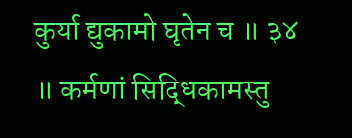कुर्या द्युकामो घृतेन च ॥ ३४ ॥ कर्मणां सिद्धिकामस्तु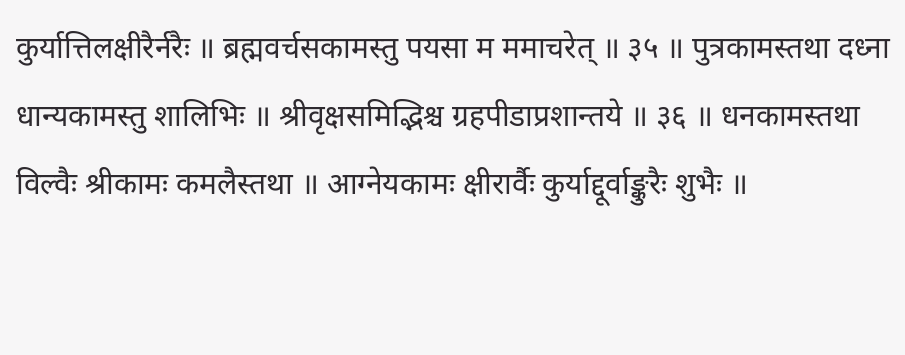कुर्यात्तिलक्षीरैर्नरैः ॥ ब्रह्मवर्चसकामस्तु पयसा म ममाचरेत् ॥ ३५ ॥ पुत्रकामस्तथा दध्ना धान्यकामस्तु शालिभिः ॥ श्रीवृक्षसमिद्भिश्च ग्रहपीडाप्रशान्तये ॥ ३६ ॥ धनकामस्तथा विल्वैः श्रीकामः कमलैस्तथा ॥ आग्नेयकामः क्षीरार्वैः कुर्याद्दूर्वाङ्कुरैः शुभैः ॥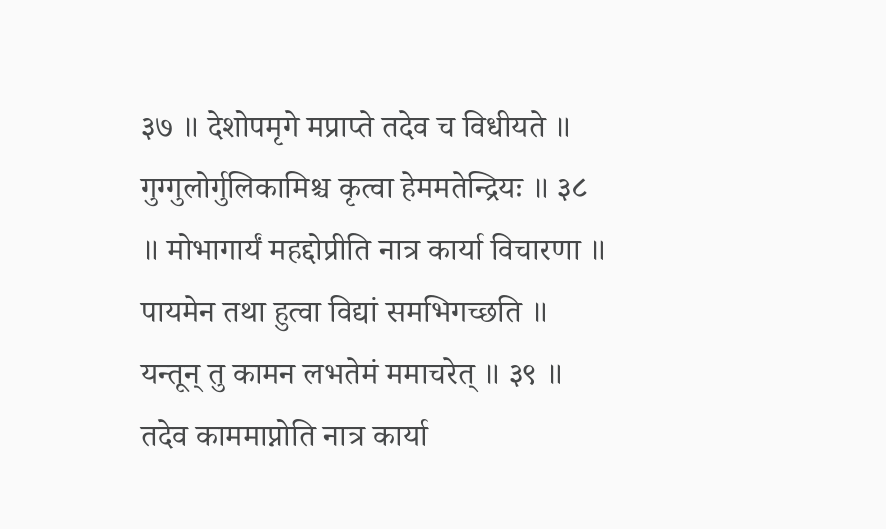३७ ॥ देशोपमृगे मप्राप्ते तदेव च विधीयते ॥ गुग्गुलोर्गुलिकामिश्च कृत्वा हेममतेन्द्रियः ॥ ३८ ॥ मोभागार्यं महद्दोप्रीति नात्र कार्या विचारणा ॥ पायमेन तथा हुत्वा विद्यां समभिगच्छति ॥ यन्तून् तु कामन लभतेमं ममाचरेत् ॥ ३९ ॥ तदेव काममाप्नोति नात्र कार्या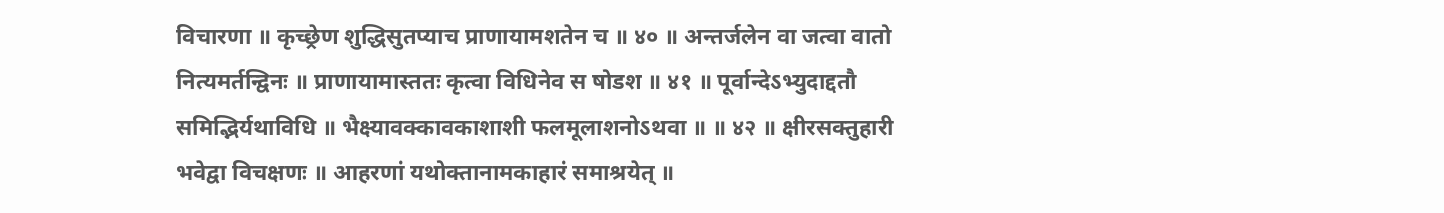विचारणा ॥ कृच्छ्रेण शुद्धिसुतप्याच प्राणायामशतेन च ॥ ४० ॥ अन्तर्जलेन वा जत्वा वातो नित्यमर्तन्द्विनः ॥ प्राणायामास्ततः कृत्वा विधिनेव स षोडश ॥ ४१ ॥ पूर्वान्देऽभ्युदाद्दतौ समिद्भिर्यथाविधि ॥ भैक्ष्यावक्कावकाशाशी फलमूलाशनोऽथवा ॥ ॥ ४२ ॥ क्षीरसक्तुहारी भवेद्वा विचक्षणः ॥ आहरणां यथोक्तानामकाहारं समाश्रयेत् ॥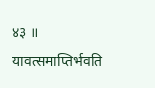४३ ॥ यावत्समाप्तिर्भवति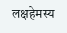लक्षहेमस्य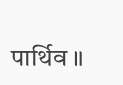पार्थिव ॥